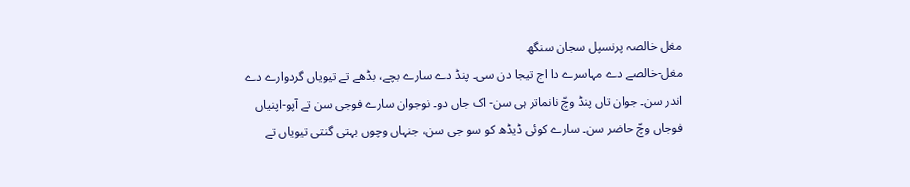مغل خالصہ پرنسپل سجان سنگھ
مغل-خالصے دے مہاسرے دا اج تیجا دن سی۔ پنڈ دے سارے بچے، بڈھے تے تیویاں گردوارے دے اندر سن۔ جوان تاں پنڈ وچّ نانماتر ہی سن- اک جاں دو۔ نوجوان سارے فوجی سن تے آپو-اپنیاں فوجاں وچّ حاضر سن۔ سارے کوئی ڈیڈھ کو سو جی سن، جنہاں وچوں بہتی گنتی تیویاں تے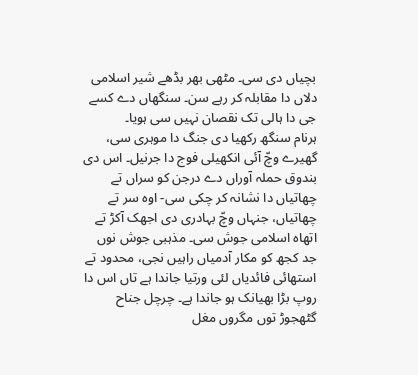بچیاں دی سی۔ مٹھی بھر بڈھے شیر اسلامی دلاں دا مقابلہ کر رہے سن۔ سنگھاں دے کسے جی دا ہالی تک نقصان نہیں سی ہویا۔
ہرنام سنگھ رکھیا دی جنگ دا موہری سی، گھیرے وچّ آئی انکھیلی فوج دا جرنیل۔ اس دی بندوق حملہ آوراں دے درجن کو سراں تے چھاتیاں دا نشانہ کر چکی سی- اوہ سر تے چھاتیاں، جنہاں وچّ بہادری دی اجھک آکڑ تے اتھاہ اسلامی جوش سی۔ مذہبی جوش نوں جد کجھ کو مکار آدمیاں راہیں نجی، محدود تے استھائی فائدیاں لئی ورتیا جاندا ہے تاں اس دا روپ بڑا بھیانک ہو جاندا ہے۔ چرچل جناح گٹھجوڑ توں مگروں مغل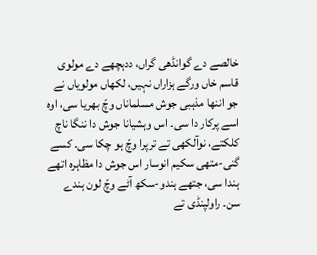خالصے دے گوانڈھی گراں، ددہچھے دے مولوی قاسم خاں ورگے ہزاراں نہیں، لکھاں مولویاں نے جو اننھا مذہبی جوش مسلماناں وچّ بھریا سی، اوہ اسے پرکار دا سی۔ اس وہشیانا جوش دا ننگا ناچ کلکتے، نوآلکھی تے ترپرا وچّ ہو چکا سی۔ کسے گنی-متھی سکیم انوسار اس جوش دا مظاہرہ اتھے ہندا سی، جتھے ہندو-سکھ آٹے وچّ لون ہندے سن۔ راولپنڈی تے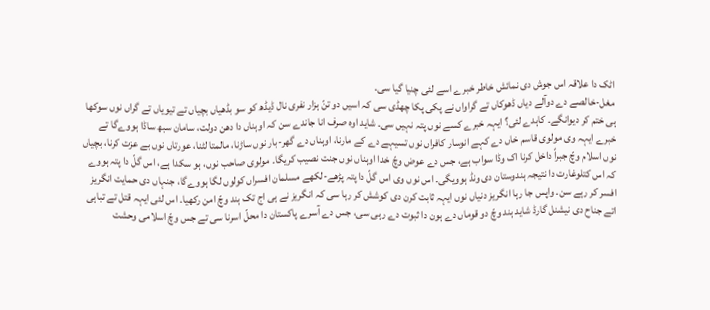اٹک دا علاقہ اس جوش دی نمائش خاطر خبرے اسے لئی چنیا گیا سی۔
مغل-خالصے دے دوآلے دیاں ڈھوکاں تے گراواں نے پکی پکا چھڈی سی کہ اسیں دو تنّ ہزار نفری نال ڈیڈھ کو سو بڈھیاں بچیاں تے تیویاں تے گراں نوں سوکھا ہی ختم کر دیوانگے۔ کاہدے لئی؟ ایہہ خبرے کسے نوں پتہ نہیں سی۔ شاید اوہ صرف انا جاندے سن کہ اوہناں دا دھن دولت، سامان سبھ ساڈا ہووےگا تے خبرے ایہہ وی مولوی قاسم خاں دے کہے انوسار کافراں نوں تسیہے دے کے مارنا، اوہناں دے گھر-بار نوں ساڑنا، مالمتا لٹنا، عورتاں نوں بے عزت کرنا، بچیاں نوں اسلام وچّ جبراً داخل کرنا اک وڈا سواب ہے، جس دے عوض وچّ خدا اوہناں نوں جنت نصیب کریگا۔ مولوی صاحب نوں، ہو سکدا ہے، اس گلّ دا پتہ ہووے کہ اس کتلوغارت دا نتیجہ ہندوستان دی ونڈ ہوویگی۔ اس نوں وی اس گلّ دا پتہ پڑھے-لکھے مسلمان افسراں کولوں لگا ہووےگا، جنہاں دی حمایت انگریز افسر کر رہے سن۔ واپس جا رہا انگریز دنیاں نوں ایہہ ثابت کرن دی کوشش کر رہا سی کہ انگریز نے ہی اج تک ہند وچّ امن رکھیا۔ اس لئی ایہہ قتل تے تباہی اتے جناح دی نیشنل گارڈ شاید ہند وچّ دو قوماں دے ہون دا ثبوت دے رہی سی، جس دے آسرے پاکستان دا محلّ اسرنا سی تے جس وچّ اسلامی وحشت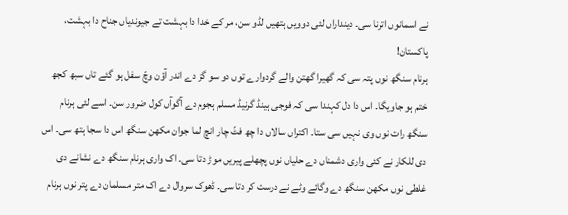نے اسمانوں اترنا سی۔ دینداراں لئی دوویں ہتھیں لڈو سن، مر کے خدا دا بہشت تے جیوندیاں جناح دا بہشت، پاکستان!
ہرنام سنگھ نوں پتہ سی کہ گھیرا گھتن والے گردوارے توں دو سو گز دے اندر آؤن وچّ سفل ہو گئے تاں سبھ کجھ ختم ہو جاویگا۔ اس دا دل کہندا سی کہ فوجی ہینڈ گرنیڈ مسلم ہجوم دے آگوآں کول ضرور سن۔ اسے لئی ہرنام سنگھ رات نوں وی نہیں سی ستا۔ اکتراں سالاں دا چھ فٹّ چار انچ لما جوان مکھن سنگھ اس دا سجا ہتھ سی۔ اس دی للکار نے کئی واری دشمناں دے حلیاں نوں پچھلے پیریں موڑ دتا سی۔ اک واری ہرنام سنگھ دے نشانے دی غلطی نوں مکھن سنگھ دے وگائے وٹے نے درست کر دتا سی۔ ڈھوک سروال دے اک متر مسلمان دے پتر نوں ہرنام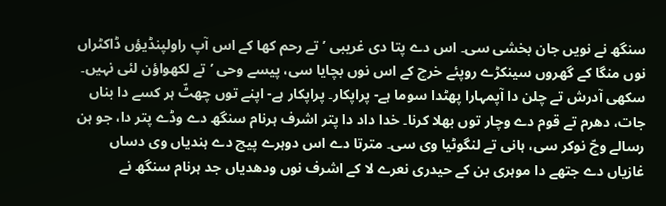سنگھ نے نویں جان بخشی سی۔ اس دے پتا دی غریبی ’تے رحم کھا کے اس آپ راولپنڈیؤں ڈاکٹراں نوں منگا کے گھروں سینکڑے روپئے خرچ کے اس نوں بچایا سی، پیسے وحی ’تے لکھواؤن لئی نہیں۔ سکھی آدرش تے چلن دا آپمہارا پھٹدا سوما ہے- پراپکار۔ پراپکار ہے- اپنے توں چھٹّ ہر کسے دا بناں جات، دھرم تے قوم دے وچار توں بھلا کرنا۔ خدا داد دا پتر اشرف ہرنام سنگھ دے وڈے پتر دا، جو ہن رسالے وچّ نوکر سی، ہانی تے لنگوٹیا وی سی۔ مترتا دے اس دوہرے پیچ دے ہندیاں وی دساں غازیاں دے جتھے دا موہری بن کے حیدری نعرے لا کے اشرف نوں ودھدیاں جد ہرنام سنگھ نے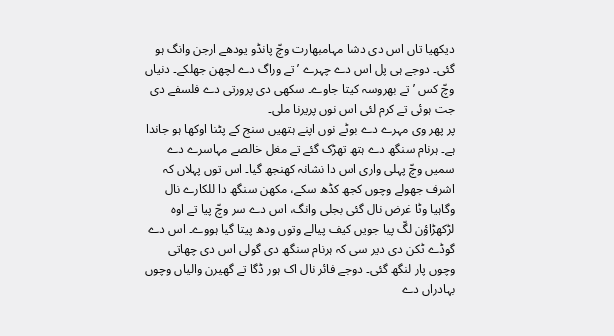دیکھیا تاں اس دی دشا مہامبھارت وچّ پانڈو یودھے ارجن وانگ ہو گئی۔ دوجے ہی پل اس دے چہرے ’تے وراگ دے لچھن جھلکے۔ دنیاں وچّ کس ’تے بھروسہ کیتا جاوے۔ سکھی دی پرورتی دے فلسفے دی جت ہوئی تے کرم لئی اس نوں پریرنا ملی۔
پر پھر وی مہرے دے بوٹے نوں اپنے ہتھیں سنج کے پٹنا اوکھا ہو جاندا ہے۔ ہرنام سنگھ دے ہتھ تھڑک گئے تے مغل خالصے مہاسرے دے سمیں وچّ پہلی واری اس دا نشانہ کھنجھ گیا۔ اس توں پہلاں کہ اشرف جھولے وچوں کجھ کڈھ سکے، مکھن سنگھ دا للکارے نال وگاہیا وٹا غرض نال گئی بجلی وانگ، اس دے سر وچّ پیا تے اوہ لڑکھڑاؤن لگّ پیا جویں کیف پیالے وتوں ودھ پیتا گیا ہووے۔ اس دے گوڈے ٹکن دی دیر سی کہ ہرنام سنگھ دی گولی اس دی چھاتی وچوں پار لنگھ گئی۔ دوجے فائر نال اک ہور ڈگا تے گھیرن والیاں وچوں بہادراں دے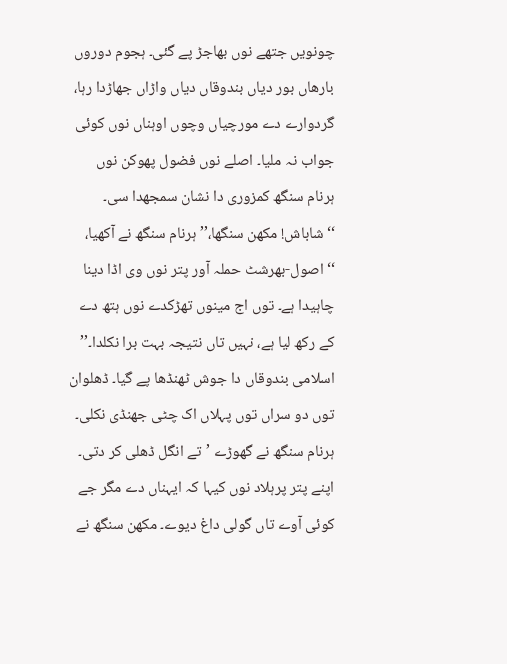چونویں جتھے نوں بھاجڑ پے گئی۔ ہجوم دوروں بارھاں بور دیاں بندوقاں دیاں واڑاں جھاڑدا رہا، گردوارے دے مورچیاں وچوں اوہناں نوں کوئی جواب نہ ملیا۔ اصلے نوں فضول پھوکن نوں ہرنام سنگھ کمزوری دا نشان سمجھدا سی۔
‘‘شاباش! مکھن سنگھا،’’ ہرنام سنگھ نے آکھیا، ‘‘اصول-بھرشٹ حملہ آور پتر نوں وی اڈا دینا چاہیدا ہے۔ توں اج مینوں تھڑکدے نوں ہتھ دے کے رکھ لیا ہے، نہیں تاں نتیجہ بہت برا نکلدا۔’’
اسلامی بندوقاں دا جوش ٹھنڈھا پے گیا۔ ڈھلوان توں دو سراں توں پہلاں اک چٹی جھنڈی نکلی۔ ہرنام سنگھ نے گھوڑے ’تے انگل ڈھلی کر دتی۔ اپنے پتر پرہلاد نوں کیہا کہ ایہناں دے مگر جے کوئی آوے تاں گولی داغ دیوے۔ مکھن سنگھ نے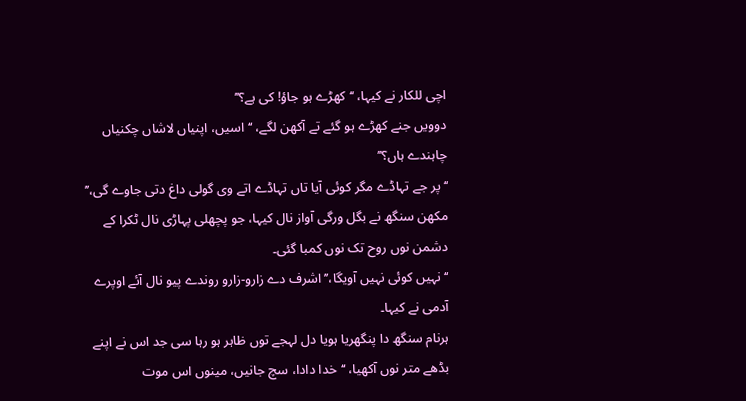اچی للکار نے کیہا، ‘‘کھڑے ہو جاؤ! کی ہے؟’’
دوویں جنے کھڑے ہو گئے تے آکھن لگے، ‘‘اسیں، اپنیاں لاشاں چکنیاں چاہندے ہاں؟’’
‘‘پر جے تہاڈے مگر کوئی آیا تاں تہاڈے اتے وی گولی داغ دتی جاوے گی،’’ مکھن سنگھ نے بگل ورگی آواز نال کیہا، جو پچھلی پہاڑی نال ٹکرا کے دشمن نوں روح تک نوں کمبا گئی۔
‘‘نہیں کوئی نہیں آویگا،’’ اشرف دے زارو-زارو روندے پیو نال آئے اوپرے آدمی نے کیہا۔
ہرنام سنگھ دا پنگھریا ہویا دل لہجے توں ظاہر ہو رہا سی جد اس نے اپنے بڈھے متر نوں آکھیا، ‘‘خدا دادا، سچ جانیں، مینوں اس موت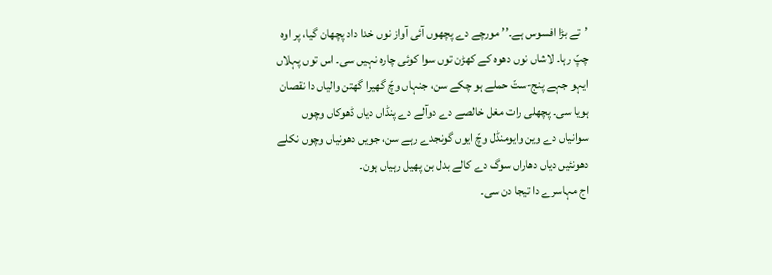’تے بڑا افسوس ہے۔’’ مورچے دے پچھوں آئی آواز نوں خدا داد پچھان گیا، پر اوہ چپّ رہا۔ لاشاں نوں دھوہ کے کھڑن توں سوا کوئی چارہ نہیں سی۔ اس توں پہلاں ایہو جہے پنج-ستّ حملے ہو چکے سن، جنہاں وچّ گھیرا گھتن والیاں دا نقصان ہویا سی۔ پچھلی رات مغل خالصے دے دوآلے دے پنڈاں دیاں ڈھوکاں وچوں سوانیاں دے وین وایومنڈل وچّ ایوں گونجدے رہے سن، جویں دھونیاں وچوں نکلے دھونئیں دیاں دھاراں سوگ دے کالے بدل بن پھیل رہیاں ہون۔
اج مہاسرے دا تیجا دن سی۔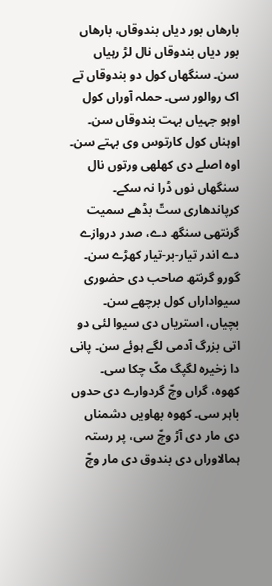بارھاں بور دیاں بندوقاں، بارھاں بور دیاں بندوقاں نال لڑ رہیاں سن۔ سنگھاں کول دو بندوقاں تے اک روالور سی۔ حملہ آوراں کول اوہو جہیاں بہت بندوقاں سن۔ اوہناں کول کارتوس وی بہتے سن۔ اوہ اصلے دی کھلھی ورتوں نال سنگھاں نوں ڈرا نہ سکے۔ کرپاندھاری ستّ بڈھے سمیت گرنتھی سنگھ دے، صدر دروازے دے اندر تیار-بر-تیار کھڑے سن۔ گورو گرنتھ صاحب دی حضوری سیواداراں کول برچھے سن۔ بچیاں، استریاں دی سیوا لئی دو اتی بزرگ آدمی لگے ہوئے سن۔ پانی دا زخیرہ لگپگ مکّ چکا سی۔ کھوہ، گراں وچّ گردوارے دی حدوں باہر سی۔ کھوہ بھاویں دشمناں دی مار دی آڑ وچّ سی، پر رستہ ہمالاوراں دی بندوق دی مار وچّ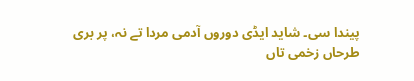پیندا سی۔ شاید ایڈی دوروں آدمی مردا تے نہ، پر بری طرحاں زخمی تاں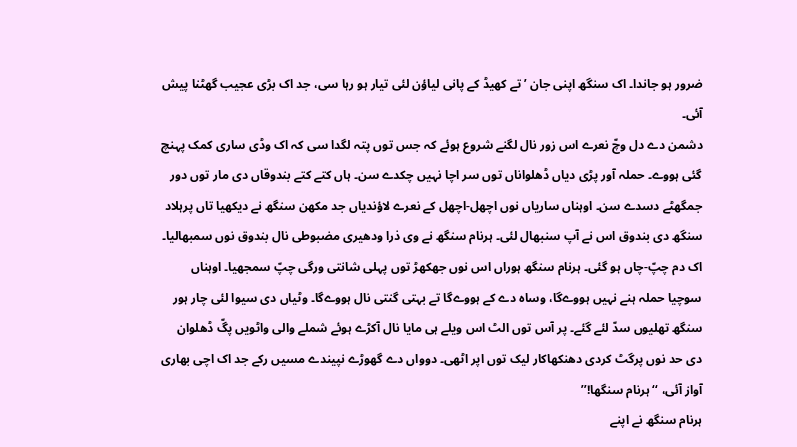ضرور ہو جاندا۔ اک سنگھ اپنی جان ’تے کھیڈ کے پانی لیاؤن لئی تیار ہو رہا سی، جد اک بڑی عجیب گھٹنا پیش آئی۔
دشمن دے دل وچّ نعرے اس زور نال لگنے شروع ہوئے کہ جس توں پتہ لگدا سی کہ اک وڈی ساری کمک پہنچ گئی ہووے۔ حملہ آور پڑی دیاں ڈھلواناں توں سر اچا نہیں چکدے سن۔ ہاں کتے کتے بندوقاں دی مار توں دور جمگھٹے دسدے سن۔ اوہناں ساریاں نوں اچھل-اچھل کے نعرے لاؤندیاں جد مکھن سنگھ نے دیکھیا تاں پرہلاد سنگھ دی بندوق اس نے آپ سنبھال لئی۔ ہرنام سنگھ نے وی ذرا ودھیری مضبوطی نال بندوق نوں سمبھالیا۔
اک دم چپّ-چاں ہو گئی۔ ہرنام سنگھ ہوراں اس نوں جھکھڑ توں پہلی شانتی ورگی چپّ سمجھیا۔ اوہناں سوچیا حملہ ہنے نہیں ہووےگا، وساہ دے کے ہووےگا تے بہتی گنتی نال ہووےگا۔ وٹیاں دی سیوا لئی چار ہور سنگھ تھلیوں سدّ لئے گئے۔ پر آس توں الٹ اس ویلے ہی مایا نال آکڑے ہوئے شملے والی واٹویں پگّ ڈھلوان دی حد نوں پرگٹ کردی دھنکھاکار لیک توں اپر اٹھی۔ دوواں دے گھوڑے نپیندے مسیں رکے جد اک اچی بھاری آواز آئی، ‘‘ہرنام سنگھا!’’
ہرنام سنگھ نے اپنے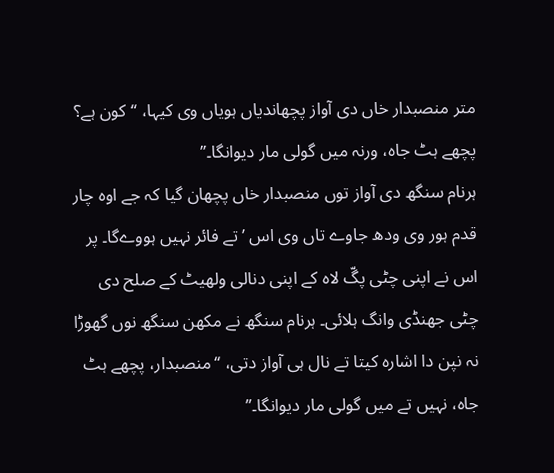متر منصبدار خاں دی آواز پچھاندیاں ہویاں وی کیہا، ‘‘کون ہے؟ پچھے ہٹ جاہ، ورنہ میں گولی مار دیوانگا۔’’
ہرنام سنگھ دی آواز توں منصبدار خاں پچھان گیا کہ جے اوہ چار قدم ہور وی ودھ جاوے تاں وی اس ’تے فائر نہیں ہووےگا۔ پر اس نے اپنی چٹی پگّ لاہ کے اپنی دنالی ولھیٹ کے صلح دی چٹی جھنڈی وانگ ہلائی۔ ہرنام سنگھ نے مکھن سنگھ نوں گھوڑا نہ نپن دا اشارہ کیتا تے نال ہی آواز دتی، ‘‘منصبدار، پچھے ہٹ جاہ، نہیں تے میں گولی مار دیوانگا۔’’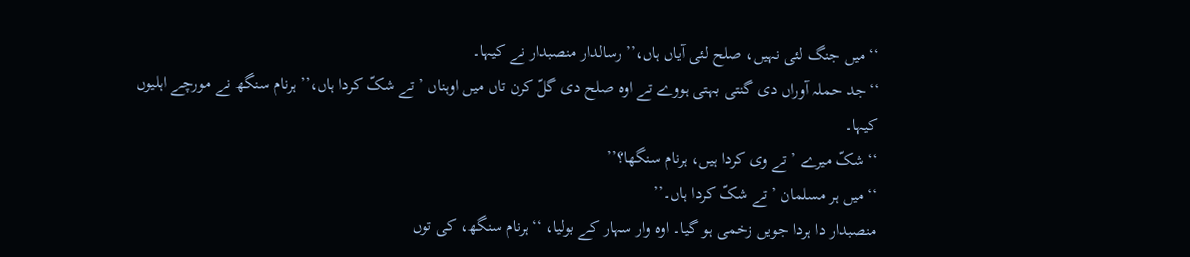‘‘میں جنگ لئی نہیں، صلح لئی آیاں ہاں،’’ رسالدار منصبدار نے کیہا۔
‘‘جد حملہ آوراں دی گنتی بہتی ہووے تے اوہ صلح دی گلّ کرن تاں میں اوہناں ’تے شکّ کردا ہاں،’’ ہرنام سنگھ نے مورچے اہلیوں کیہا۔
‘‘شکّ میرے ’تے وی کردا ہیں، ہرنام سنگھا؟’’
‘‘میں ہر مسلمان ’تے شکّ کردا ہاں۔’’
منصبدار دا ہردا جویں زخمی ہو گیا۔ اوہ وار سہار کے بولیا، ‘‘ہرنام سنگھ، کی توں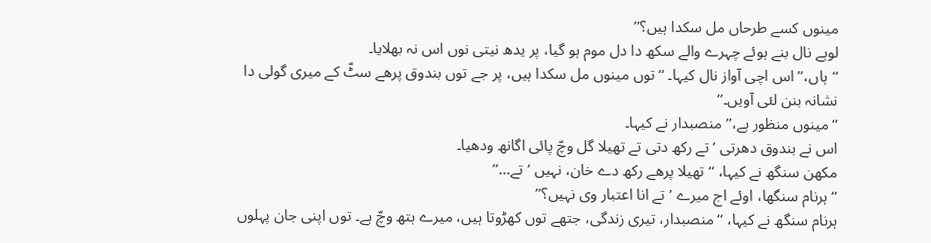مینوں کسے طرحاں مل سکدا ہیں؟’’
لوہے نال بنے ہوئے چہرے والے سکھ دا دل موم ہو گیا، پر یدھ نیتی نوں اس نہ بھلایا۔
‘‘ہاں،’’ اس اچی آواز نال کیہا۔ ‘‘توں مینوں مل سکدا ہیں، پر جے توں بندوق پرھے سٹّ کے میری گولی دا نشانہ بنن لئی آویں۔’’
‘‘مینوں منظور ہے،’’ منصبدار نے کیہا۔
اس نے بندوق دھرتی ’تے رکھ دتی تے تھیلا گل وچّ پائی اگانھ ودھیا۔
مکھن سنگھ نے کیہا، ‘‘تھیلا پرھے رکھ دے خان، نہیں ’تے…’’
‘‘ہرنام سنگھا، اوئے اج میرے ’تے انا اعتبار وی نہیں؟’’
ہرنام سنگھ نے کیہا، ‘‘منصبدار، تیری زندگی، جتھے توں کھڑوتا ہیں، میرے ہتھ وچّ ہے۔ توں اپنی جان پہلوں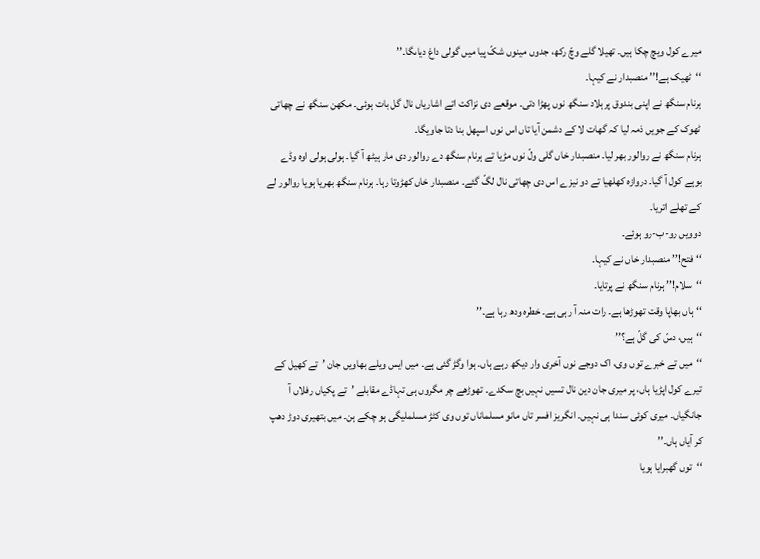میرے کول ویچ چکا ہیں۔ تھیلا گلے وچّ رکھ، جدوں مینوں شکّ پیا میں گولی داغ دیاںگا۔’’
‘‘ٹھیک ہے!’’ منصبدار نے کیہا۔
ہرنام سنگھ نے اپنی بندوق پرہلاد سنگھ نوں پھڑا دتی۔ موقعے دی نزاکت اتے اشاریاں نال گل بات ہوئی۔ مکھن سنگھ نے چھاتی ٹھوک کے جویں ذمہ لیا کہ گھات لا کے دشمن آیا تاں اس نوں اسپھل بنا دتا جاویگا۔
ہرنام سنگھ نے روالور بھر لیا۔ منصبدار خاں گلی ولّ نوں مڑیا تے ہرنام سنگھ دے روالور دی مار ہیٹھ آ گیا۔ ہولی ہولی اوہ وڈے بوہے کول آ گیا۔ دروازہ کھلھیا تے دو نیزے اس دی چھاتی نال لگّ گئے۔ منصبدار خاں کھڑوتا رہا۔ ہرنام سنگھ بھریا ہویا روالور لے کے تھلے اتریا۔
دوویں رو-ب-رو ہوئے۔
‘‘فتح!’’ منصبدار خاں نے کیہا۔
‘‘سلام!’’ ہرنام سنگھ نے پرتایا۔
‘‘ہاں بھاپا وقت تھوڑھا ہے۔ رات منہ آ رہی ہے۔ خطرہ ودھ رہا ہے۔’’
‘‘ہیں، دسّ کی گلّ ہے؟’’
‘‘میں تے خبرے توں وی، اک دوجے نوں آخری وار دیکھ رہے ہاں۔ ہوا وگڑ گئی ہے۔ میں ایس ویلے بھاویں جان ’تے کھیل کے تیرے کول اپڑیا ہاں، پر میری جان دین نال تسیں نہیں بچ سکدے۔ تھوڑھے چر مگروں ہی تہاڈے مقابلے ’تے پکیاں رفلاں آ جانگیاں۔ میری کوئی سندا ہی نہیں۔ انگریز افسر تاں مانو مسلماناں توں وی کٹڑ مسلملیگی ہو چکے ہن۔ میں بتھیری دوڑ دھپ کر آیاں ہاں۔’’
‘‘توں گھبرایا ہویا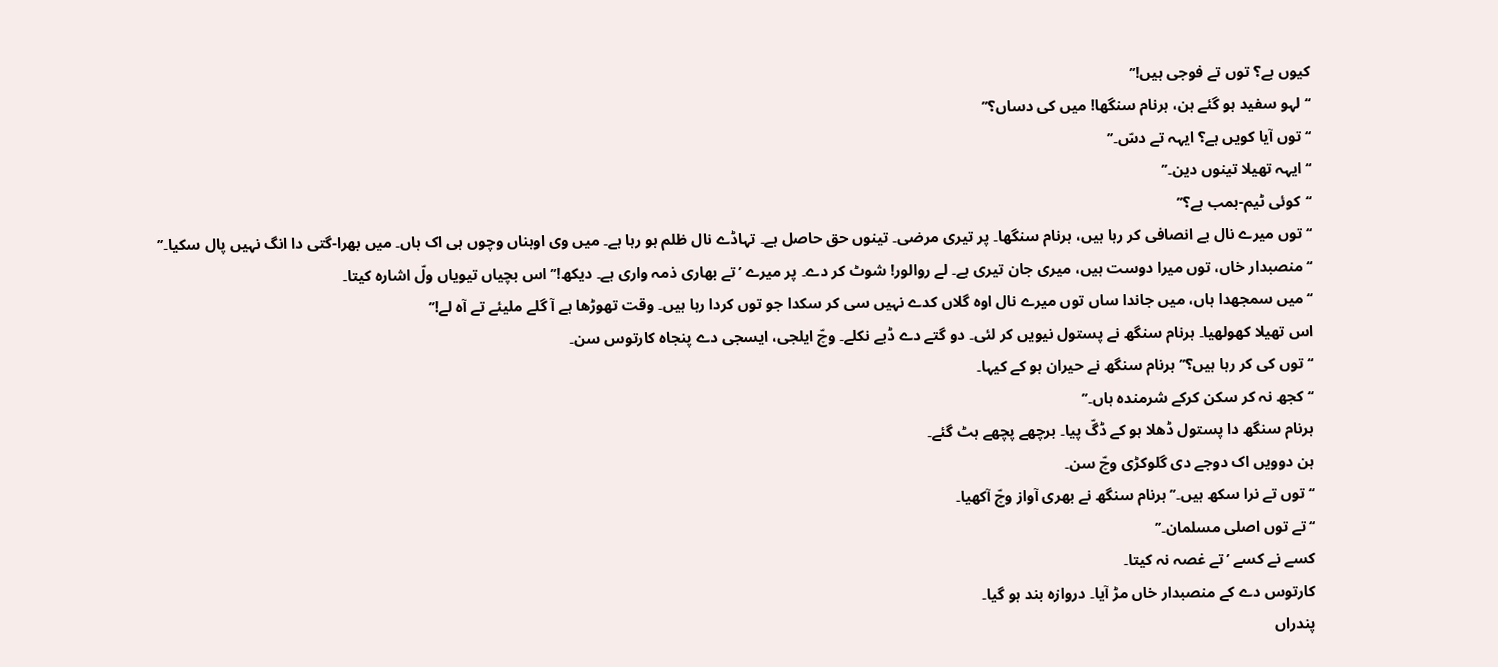کیوں ہے؟ توں تے فوجی ہیں!’’
‘‘لہو سفید ہو گئے ہن، ہرنام سنگھا! میں کی دساں؟’’
‘‘توں آیا کویں ہے؟ ایہہ تے دسّ۔’’
‘‘ایہہ تھیلا تینوں دین۔’’
‘‘کوئی ٹیم-بمب ہے؟’’
‘‘توں میرے نال بے انصافی کر رہا ہیں، ہرنام سنگھا۔ پر تیری مرضی۔ تینوں حق حاصل ہے۔ تہاڈے نال ظلم ہو رہا ہے۔ میں وی اوہناں وچوں ہی اک ہاں۔ میں بھرا-گتی دا انگ نہیں پال سکیا۔’’
‘‘منصبدار خاں، توں میرا دوست ہیں، میری جان تیری ہے۔ لے روالور! شوٹ کر دے۔ پر میرے ’تے بھاری ذمہ واری ہے۔ دیکھ!’’ اس بچیاں تیویاں ولّ اشارہ کیتا۔
‘‘میں سمجھدا ہاں، میں جاندا ساں توں میرے نال اوہ گلاں کدے نہیں سی کر سکدا جو توں کردا رہا ہیں۔ وقت تھوڑھا ہے آ گلے ملیئے تے آہ لے!’’
اس تھیلا کھولھیا۔ ہرنام سنگھ نے پستول نیویں کر لئی۔ دو گتے دے ڈبے نکلے۔ وچّ ایلجی، ایسجی دے پنجاہ کارتوس سن۔
‘‘توں کی کر رہا ہیں؟’’ ہرنام سنگھ نے حیران ہو کے کیہا۔
‘‘کجھ نہ کر سکن کرکے شرمندہ ہاں۔’’
ہرنام سنگھ دا پستول ڈھلا ہو کے ڈگّ پیا۔ برچھے پچھے ہٹ گئے۔
ہن دوویں اک دوجے دی گلوکڑی وچّ سن۔
‘‘توں تے نرا سکھ ہیں۔’’ ہرنام سنگھ نے بھری آواز وچّ آکھیا۔
‘‘تے توں اصلی مسلمان۔’’
کسے نے کسے ’تے غصہ نہ کیتا۔
کارتوس دے کے منصبدار خاں مڑ آیا۔ دروازہ بند ہو گیا۔
پندراں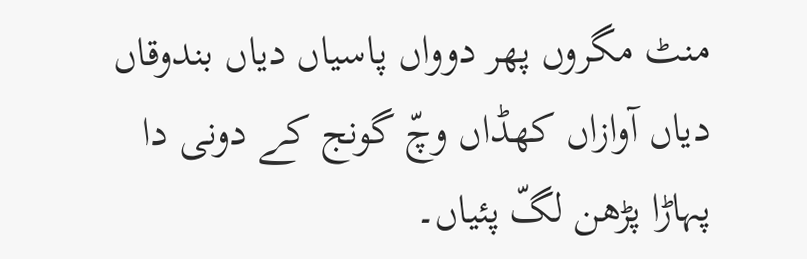منٹ مگروں پھر دوواں پاسیاں دیاں بندوقاں دیاں آوازاں کھڈاں وچّ گونج کے دونی دا پہاڑا پڑھن لگّ پئیاں۔